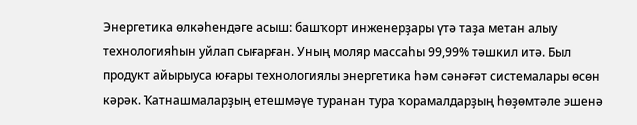Энергетика өлкәһендәге асыш: башҡорт инженерҙары үтә таҙа метан алыу технологияһын уйлап сығарған. Уның моляр массаһы 99,99% тәшкил итә. Был продукт айырыуса юғары технологиялы энергетика һәм сәнәғәт системалары өсөн кәрәк. Ҡатнашмаларҙың етешмәүе туранан тура ҡорамалдарҙың һөҙөмтәле эшенә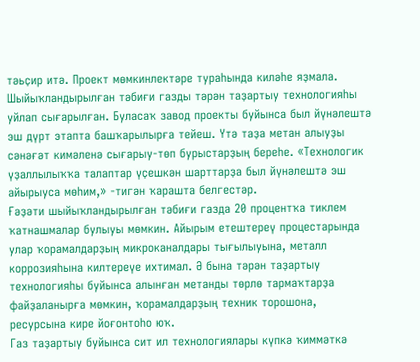тәьҫир итә. Проект мөмкинлектәре тураһында киләһе яҙмала.
Шыйыҡландырылған тәбиғи газды тәрән таҙартыу технологияһы уйлап сығарылған. Буласаҡ завод проекты буйынса был йүнәлештә эш дүрт этапта башҡарылырға тейеш. Үтә таҙа метан алыуҙы сәнәғәт кимәленә сығарыу-төп бурыстарҙың береһе. «Технологик үҙаллылыҡҡа талаптар үҫешкән шарттарҙа был йүнәлештә эш айырыуса мөһим,» -тигән ҡарашта белгестәр.
Ғәҙәти шыйыҡландырылған тәбиғи газда 20 процентҡа тиклем ҡатнашмалар булыуы мөмкин. Айырым етештереү процестарында улар ҡорамалдарҙың микроканалдары тығылыуына, металл коррозияһына килтереүе ихтимал. Ә бына тәрән таҙартыу технологияһы буйынса алынған метанды төрлө тармаҡтарҙа файҙаланырға мөмкин, ҡорамалдарҙың техник торошона, ресурсына кире йоғонтоһо юҡ.
Газ таҙартыу буйынса сит ил технологиялары күпкә ҡиммәткә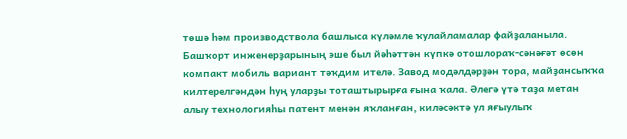төшә һәм производствола башлыса күләмле ҡулайламалар файҙаланыла. Башҡорт инженерҙарының эше был йәһәттән күпкә отошлораҡ-сәнәғәт өсөн компакт мобиль вариант тәҡдим ителә. Завод модәлдәрҙән тора, майҙансыҡҡа килтерелгәндән һуң уларҙы тоташтырырға ғына ҡала. Әлегә үтә таҙа метан алыу технологияһы патент менән яҡланған, киләсәктә ул яғыулыҡ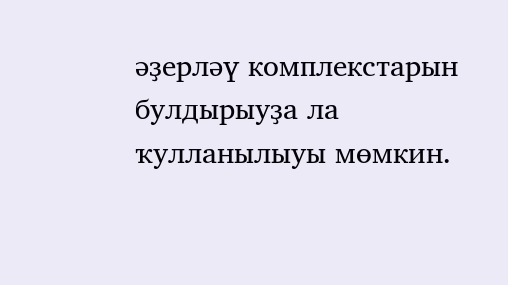әҙерләү комплекстарын булдырыуҙа ла ҡулланылыуы мөмкин.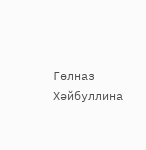Гөлназ Хәйбуллина